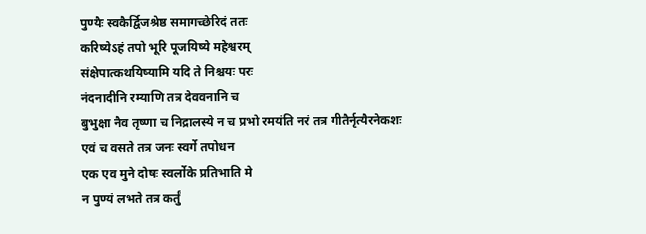पुण्यैः स्वकैर्द्विजश्रेष्ठ समागच्छेरिदं ततः
करिष्येऽहं तपो भूरि पूजयिष्ये महेश्वरम्
संक्षेपात्कथयिष्यामि यदि ते निश्चयः परः
नंदनादीनि रम्याणि तत्र देववनानि च
बुभुक्षा नैव तृष्णा च निद्रालस्ये न च प्रभो रमयंति नरं तत्र गीतैर्नृत्यैरनेकशः
एवं च वसते तत्र जनः स्वर्गे तपोधन
एक एव मुने दोषः स्वर्लोके प्रतिभाति मे
न पुण्यं लभते तत्र कर्तुं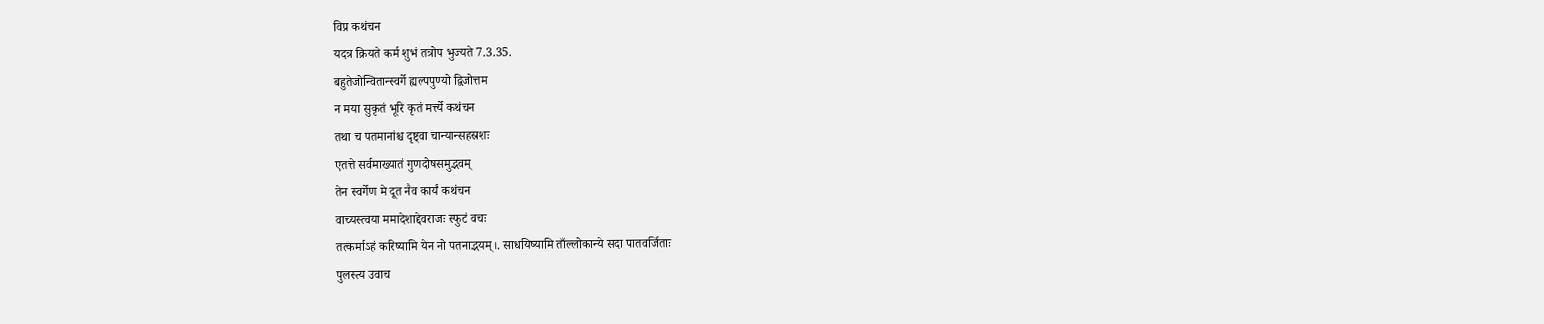विप्र कथंचन
यदत्र क्रियते कर्म शुभं तत्रोप भुज्यते 7.3.35.
बहुतेजोन्वितान्स्वर्गे ह्यल्पपुण्यो द्विजोत्तम
न मया सुकृतं भूरि कृतं मर्त्त्ये कथंचन
तथा च पतमानांश्च दृष्ट्वा चान्यान्सहस्रशः
एतत्ते सर्वमाख्यातं गुणदोषसमुद्भवम्
तेन स्वर्गेण मे दूत नैव कार्यं कथंचन
वाच्यस्त्वया ममादेशाद्देवराजः स्फुटं वचः
तत्कर्माऽहं करिष्यामि येन नो पतनाद्भयम्।. साधयिष्यामि ताँल्लोकान्ये सदा पातवर्जिताः
पुलस्त्य उवाच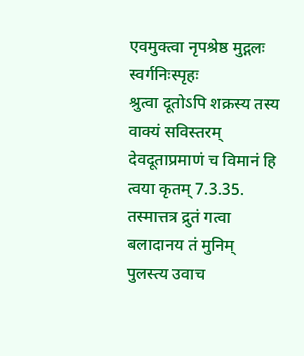एवमुक्त्वा नृपश्रेष्ठ मुद्गलः स्वर्गनिःस्पृहः
श्रुत्वा दूतोऽपि शक्रस्य तस्य वाक्यं सविस्तरम्
देवदूताप्रमाणं च विमानं हि त्वया कृतम् 7.3.35.
तस्मात्तत्र द्रुतं गत्वा बलादानय तं मुनिम्
पुलस्त्य उवाच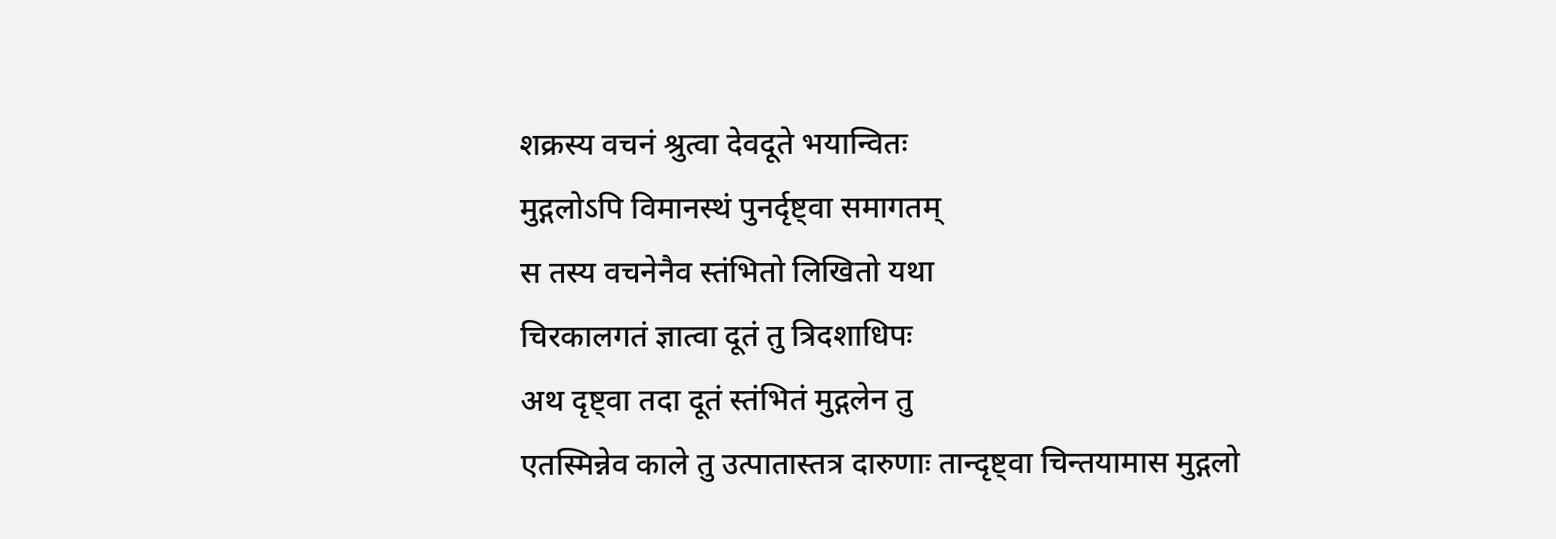शक्रस्य वचनं श्रुत्वा देवदूते भयान्वितः
मुद्गलोऽपि विमानस्थं पुनर्दृष्ट्वा समागतम्
स तस्य वचनेनैव स्तंभितो लिखितो यथा
चिरकालगतं ज्ञात्वा दूतं तु त्रिदशाधिपः
अथ दृष्ट्वा तदा दूतं स्तंभितं मुद्गलेन तु
एतस्मिन्नेव काले तु उत्पातास्तत्र दारुणाः तान्दृष्ट्वा चिन्तयामास मुद्गलो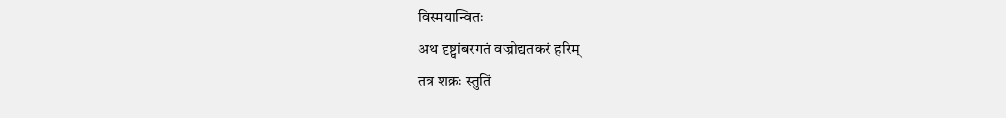विस्मयान्वितः
अथ दृष्ट्वांबरगतं वज्रोद्यतकरं हरिम्
तत्र शक्रः स्तुतिं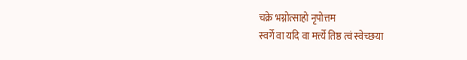चक्रे भग्नोत्साहो नृपोत्तम
स्वर्गे वा यदि वा मर्त्त्ये तिष्ठ त्वं स्वेच्छया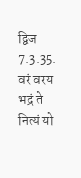द्विज 7.3.35.
वरं वरय भद्रं ते नित्यं यो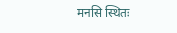मनसि स्थितः